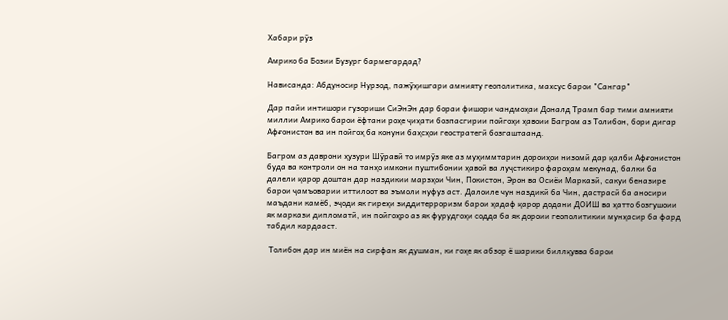Хабари рӯз

Амрико ба Бозии Бузург бармегардад?

Нависанда: Абдуносир Нурзод, пажӯҳишгари амнияту геополитика, махсус барои "Сангар"

Дар пайи интишори гузориши СиЭнЭн дар бораи фишори чандмоҳаи Доналд Трамп бар тими амнияти миллии Амрико барои ёфтани роҳе ҷиҳати бозпасгирии пойгоҳи ҳавоии Багром аз Толибон, бори дигар Афғонистон ва ин пойгоҳ ба конуни баҳсҳои геостратегӣ бозгаштаанд.

Багром аз даврони ҳузури Шӯравӣ то имрӯз яке аз муҳиммтарин дороиҳои низомӣ дар қалби Афғонистон буда ва контроли он на танҳо имкони пуштибонии ҳавоӣ ва луҷстикиро фароҳам мекунад, балки ба далели қарор доштан дар наздикии марзҳои Чин, Покистон, Эрон ва Осиёи Марказӣ, сакуи беназире барои ҷамъоварии иттилоот ва эъмоли нуфуз аст. Далоиле чун наздикӣ ба Чин, дастрасӣ ба аносири маъдани камёб, эҷоди як гиреҳи зиддитерроризм барои ҳадаф қарор додани ДОИШ ва ҳатто бозгушоии як маркази дипломатӣ, ин пойгоҳро аз як фурудгоҳи содда ба як дороии геополитикии мунҳасир ба фард табдил кардааст.

 Толибон дар ин миён на сирфан як душман, ки гоҳе як абзор ё шарики биллқувва барои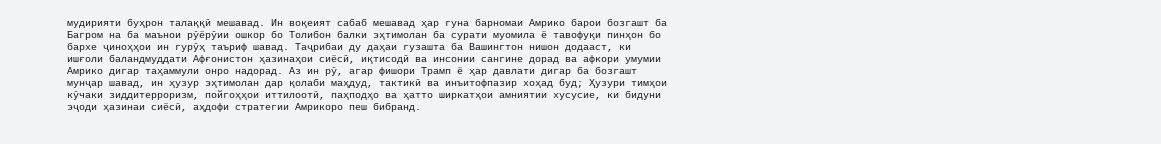мудирияти буҳрон талаққӣ мешавад. Ин воқеият сабаб мешавад ҳар гуна барномаи Амрико барои бозгашт ба Багром на ба маънои рӯёрӯии ошкор бо Толибон балки эҳтимолан ба сурати муомила ё тавофуқи пинҳон бо бархе ҷиноҳҳои ин гурӯҳ таъриф шавад. Таҷрибаи ду даҳаи гузашта ба Вашингтон нишон додааст, ки ишғоли баландмуддати Афғонистон ҳазинаҳои сиёсӣ, иқтисодӣ ва инсонии сангине дорад ва афкори умумии Амрико дигар таҳаммули онро надорад. Аз ин рӯ, агар фишори Трамп ё ҳар давлати дигар ба бозгашт мунҷар шавад, ин ҳузур эҳтимолан дар қолаби маҳдуд, тактикӣ ва инъитофпазир хоҳад буд; Ҳузури тимҳои кӯчаки зиддитерроризм, пойгоҳҳои иттилоотӣ, паҳподҳо ва ҳатто ширкатҳои амниятии хусусие, ки бидуни эҷоди ҳазинаи сиёсӣ, аҳдофи стратегии Амрикоро пеш бибранд.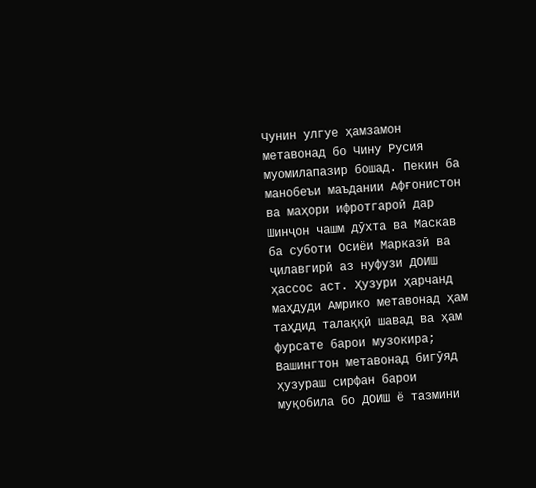Чунин улгуе ҳамзамон метавонад бо Чину Русия муомилапазир бошад. Пекин ба манобеъи маъдании Афғонистон ва маҳори ифротгароӣ дар Шинҷон чашм дӯхта ва Маскав ба суботи Осиёи Марказӣ ва ҷилавгирӣ аз нуфузи ДОИШ ҳассос аст. Ҳузури ҳарчанд маҳдуди Амрико метавонад ҳам таҳдид талаққӣ шавад ва ҳам фурсате барои музокира; Вашингтон метавонад бигӯяд ҳузураш сирфан барои муқобила бо ДОИШ ё тазмини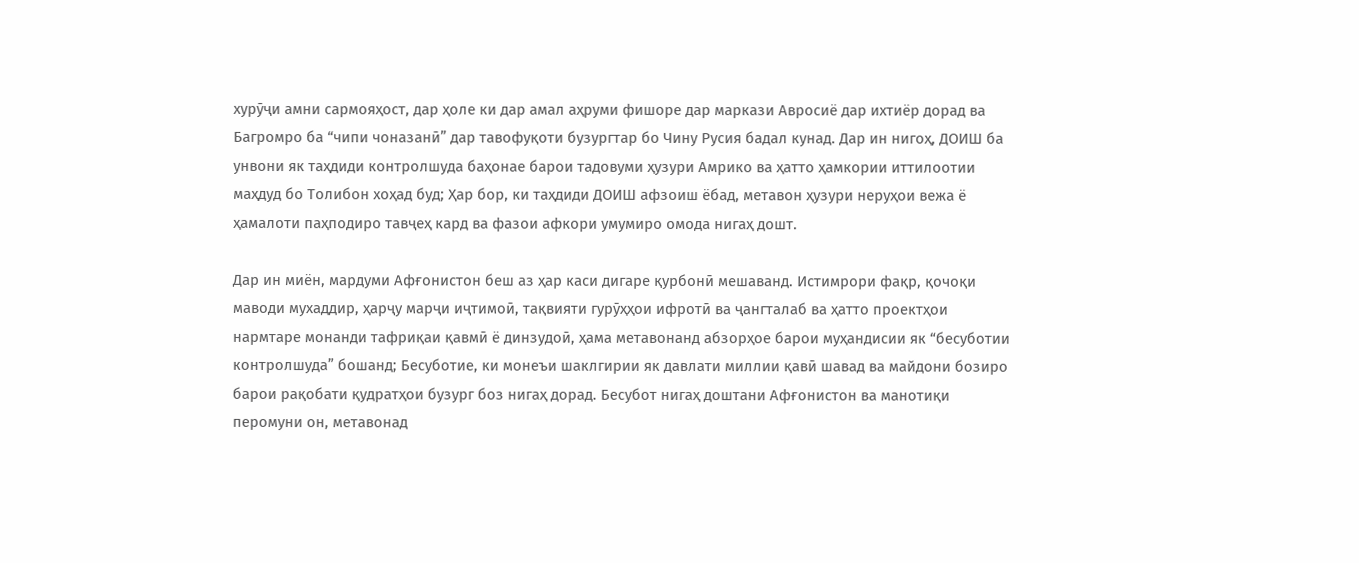хурӯҷи амни сармояҳост, дар ҳоле ки дар амал аҳруми фишоре дар маркази Авросиё дар ихтиёр дорад ва Багромро ба “чипи чоназанӣ” дар тавофуқоти бузургтар бо Чину Русия бадал кунад. Дар ин нигоҳ, ДОИШ ба унвони як таҳдиди контролшуда баҳонае барои тадовуми ҳузури Амрико ва ҳатто ҳамкории иттилоотии маҳдуд бо Толибон хоҳад буд; Ҳар бор, ки таҳдиди ДОИШ афзоиш ёбад, метавон ҳузури неруҳои вежа ё ҳамалоти паҳподиро тавҷеҳ кард ва фазои афкори умумиро омода нигаҳ дошт.

Дар ин миён, мардуми Афғонистон беш аз ҳар каси дигаре қурбонӣ мешаванд. Истимрори фақр, қочоқи маводи мухаддир, ҳарҷу марҷи иҷтимоӣ, тақвияти гурӯҳҳои ифротӣ ва ҷангталаб ва ҳатто проектҳои нармтаре монанди тафриқаи қавмӣ ё динзудоӣ, ҳама метавонанд абзорҳое барои муҳандисии як “бесуботии контролшуда” бошанд; Бесуботие, ки монеъи шаклгирии як давлати миллии қавӣ шавад ва майдони бозиро барои рақобати қудратҳои бузург боз нигаҳ дорад. Бесубот нигаҳ доштани Афғонистон ва манотиқи перомуни он, метавонад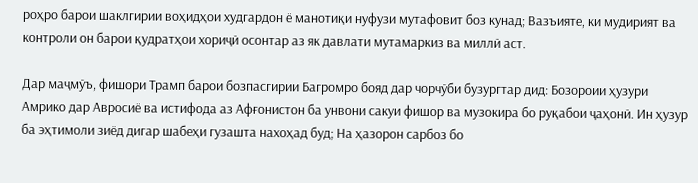роҳро барои шаклгирии воҳидҳои худгардон ё манотиқи нуфузи мутафовит боз кунад; Вазъияте, ки мудирият ва контроли он барои қудратҳои хориҷӣ осонтар аз як давлати мутамаркиз ва миллӣ аст.

Дар маҷмӯъ, фишори Трамп барои бозпасгирии Багромро бояд дар чорчӯби бузургтар дид: Бозороии ҳузури Амрико дар Авросиё ва истифода аз Афғонистон ба унвони сакуи фишор ва музокира бо руқабои ҷаҳонӣ. Ин ҳузур ба эҳтимоли зиёд дигар шабеҳи гузашта нахоҳад буд; На ҳазорон сарбоз бо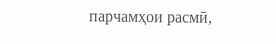парчамҳои расмӣ,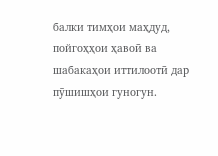балки тимҳои маҳдуд, пойгоҳҳои ҳавоӣ ва шабакаҳои иттилоотӣ дар пӯшишҳои гуногун.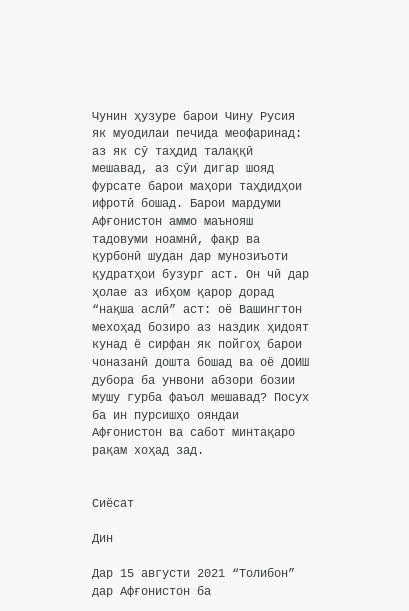Чунин ҳузуре барои Чину Русия як муодилаи печида меофаринад: аз як сӯ таҳдид талаққӣ мешавад, аз сӯи дигар шояд фурсате барои маҳори таҳдидҳои ифротӣ бошад. Барои мардуми Афғонистон аммо маънояш тадовуми ноамнӣ, фақр ва қурбонӣ шудан дар мунозиъоти қудратҳои бузург аст. Он чӣ дар ҳолае аз ибҳом қарор дорад “нақша аслӣ” аст: оё Вашингтон мехоҳад бозиро аз наздик ҳидоят кунад ё сирфан як пойгоҳ барои чоназанӣ дошта бошад ва оё ДОИШ дубора ба унвони абзори бозии мушу гурба фаъол мешавад? Посух ба ин пурсишҳо ояндаи Афғонистон ва сабот минтақаро рақам хоҳад зад.


Сиёсат

Дин

Дар 15 августи 2021 “Толибон” дар Афғонистон ба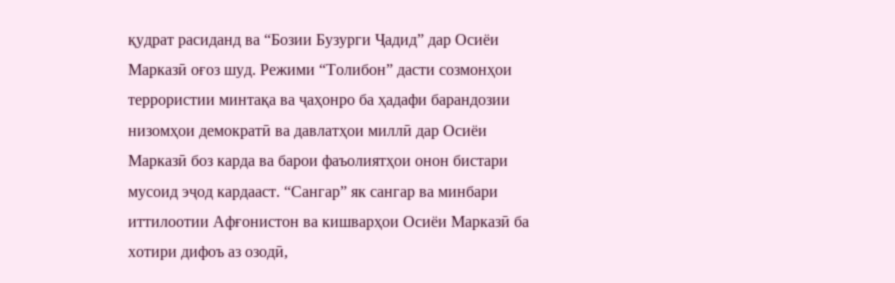қудрат расиданд ва “Бозии Бузурги Ҷадид” дар Осиёи Марказӣ оғоз шуд. Режими “Толибон” дасти созмонҳои террористии минтақа ва ҷаҳонро ба ҳадафи барандозии низомҳои демократӣ ва давлатҳои миллӣ дар Осиёи Марказӣ боз карда ва барои фаъолиятҳои онон бистари мусоид эҷод кардааст. “Сангар” як сангар ва минбари иттилоотии Афғонистон ва кишварҳои Осиёи Марказӣ ба хотири дифоъ аз озодӣ,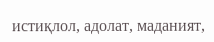истиқлол, адолат, маданият,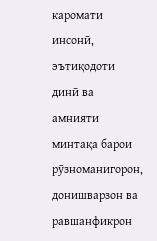каромати инсонӣ, эътиқодоти динӣ ва амнияти минтақа барои рӯзноманигорон, донишварзон ва равшанфикрон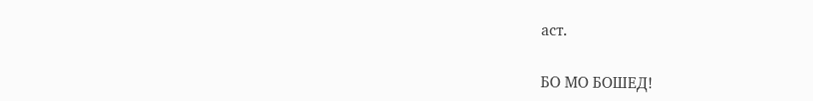аст.

БО МО БОШЕД!